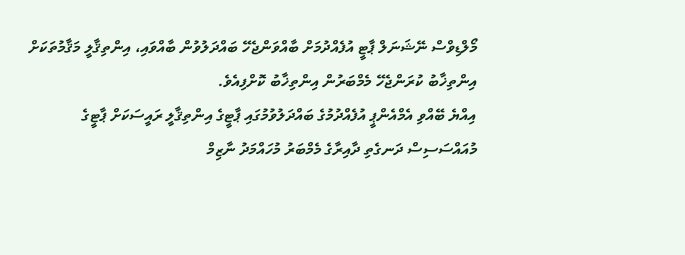މޯލްޑިވްސް ނޭޝަނަލް ޕާޓީ އުފެއްދުމަށް ބާއްވަންޖެހޭ ބައްދަލުވުން ބާއްވައި، އިންތިޤާލީ މަޤާމުތަކަށް އިންތިޚާބު ކުރަންޖެހޭ މެމްބަރުން އިންތިޚާބު ކޮށްފިއެވެ.
އިއްޔެ ބޭއްވި އެމްއެންޕީ އުފެއްދުމުގެ ބައްދަލުވުމުގައި ޕާޓީގެ އިންތިޤާލީ ރައީސަކަށް ޕާޓީގެ މުއައްސަސިސް ދަނގެތި ދާއިރާގެ މެމްބަރު މުހައްމަދު ނާޒިމް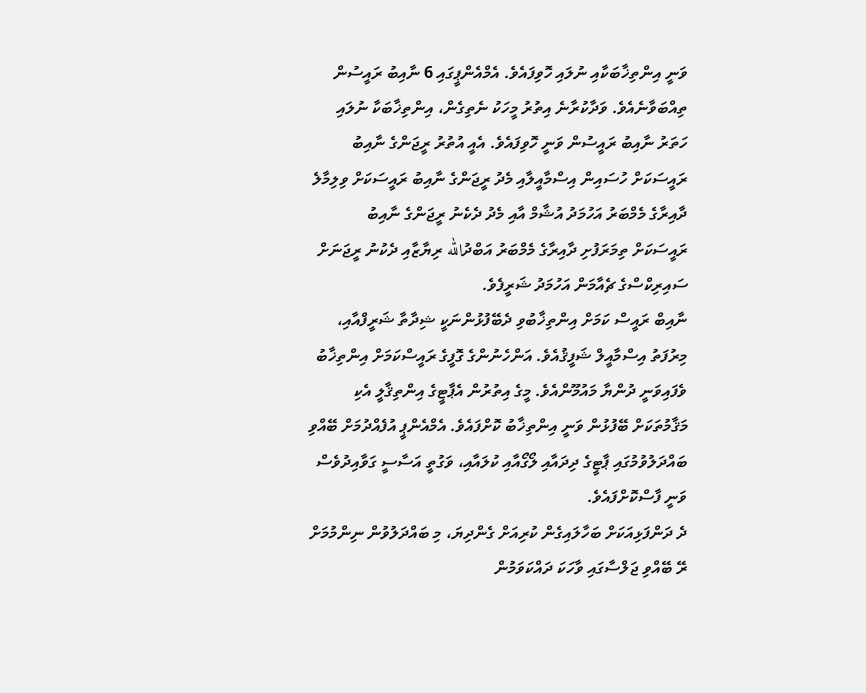ވަނީ އިންތިޚާބަކާއި ނުލައި ހޮވިފައެވެ. އެމްއެންޕީގައި 6 ނާއިބު ރައީސުން ތިއްބަވާނެއެވެ. ވަދާކުރާނެ އިތުރު މީހަކު ނެތިގެން، އިންތިޚާބަކާ ނުލައި ހަތަރު ނާއިބު ރައީސުން ވަނީ ހޮވިފައެވެ. އެއީ އުތުރު ރީޖަންގެ ނާއިބު ރައީސަކަށް ހުސައިން އިސްމާއީލާއި މެދު ރީޖަންގެ ނާއިބު ރައީސަކަށް ވިލިމާލެ ދާއިރާގެ މެމްބަރު އަހުމަދު އުޝާމް އާއި މެދު ދެކެނު ރީޖަންގެ ނާއިބު ރައީސަކަށް ތިމަރަފުށި ދާއިރާގެ މެމްބަރު އަބްދުالله ރިޔާޒާއި ދެކުނު ރީޖަނަށް ސައިރިކްސްގެ ޗެއާމަން އަހުމަދު ޝަރީފެވެ.
ނާއިބް ރައީސް ކަމަށް އިންތިޚާބުވި ދެބޭފުޅުންނަކީ ޝިދާތާ ޝަރީފްއާއި، މިރުފަތު އިސްމާއީލް ޝަފީޤުއެވެ. އަންހެނުންގެ ގޮފީގެ ރައީސްކަމަށް އިންތިޚާބު ވެފައިވަނީ ދުންޔާ މައުމޫންއެވެ. މީގެ އިތުރުން އެޕާޓީގެ އިންތިޤާލީ އެކި މަޤާމުތަކަށް ބޭފުޅުން ވަނީ އިންތިޚާބު ކޮށްފައެވެ. އެމްއެންޕީ އުފެއްދުމަށް ބޭއްވި ބައްދަލުވުމުގައި ޕާޓީގެ ދިދައާއި ލޯގޯއާއި ކުލައާއި، ވަގުތީ އަސާސީ ގަވާއިދުވެސް ވަނީ ފާސްކޮށްފައެވެ.
ދެ ދަންފަޅިއަކަށް ބަހާލައިގެން ކުރިއަށް ގެންދިޔަ، މި ބައްދަލުވުން ނިންމުމަށް ރޭ ބޭއްވި ޖަލްސާގައި ވާހަކަ ދައްކަވަމުން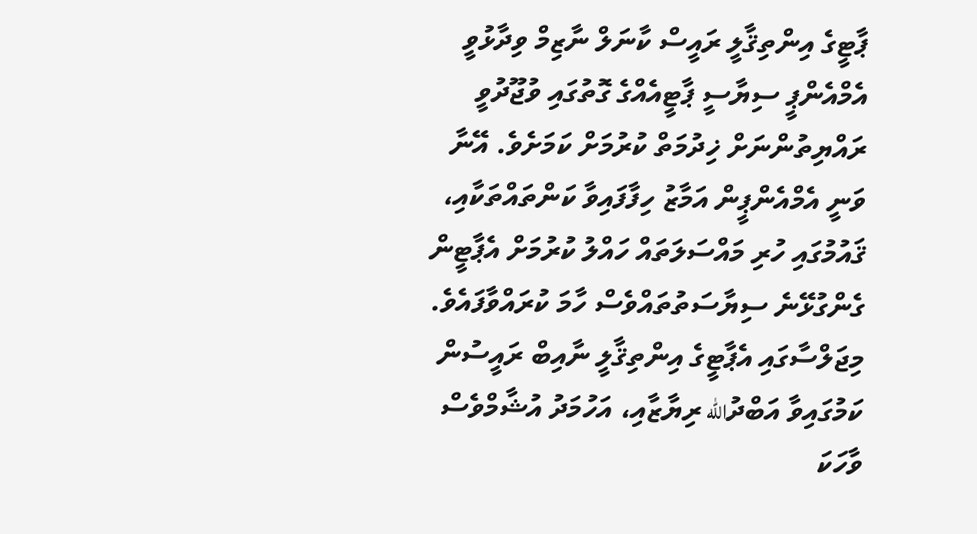ޕާޓީގެ އިންތިޤާލީ ރައީސް ކާނަލް ނާޒިމް ވިދާޅުވީ އެމްއެންޕީ ސިޔާސީ ޕާޓީއެއްގެ ގޮތުގައި ވުޖޫދުވީ ރައްޔިތުންނަށް ޚިދުމަތް ކުރުމަށް ކަމަށެވެ. އޭނާ ވަނީ އެމްއެންޕީން އަމާޒު ހިފާފައިވާ ކަންތައްތަކާއި، ޤައުމުގައި ހުރި މައްސަލަތައް ހައްލު ކުރުމަށް އެޕާޓީން ގެންގުޅޭނެ ސިޔާސަތުތައްވެސް ހާމަ ކުރައްވާފައެވެ.
މިޖަލްސާގައި އެޕާޓީގެ އިންތިޤާލީ ނާއިބް ރައީސުން ކަމުގައިވާ އަބްދުالله ރިޔާޒާއި، އަހުމަދު އުޝާމްވެސް ވާހަކަ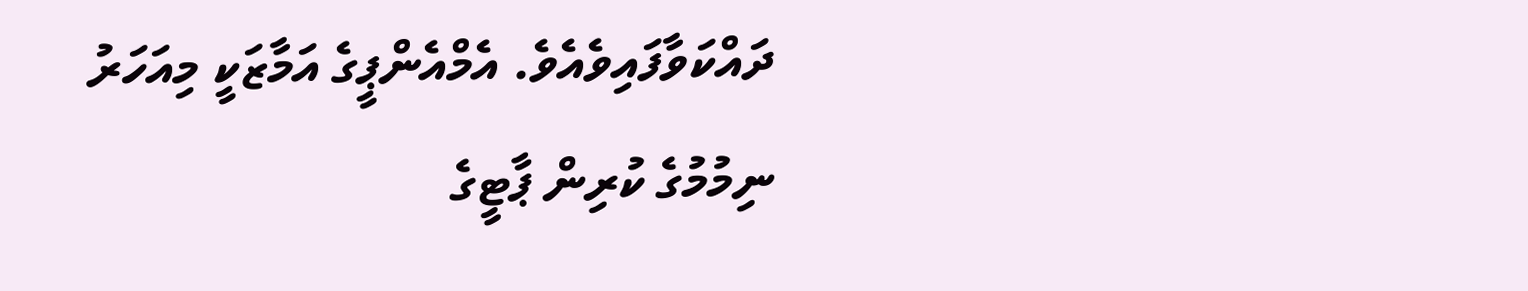ދައްކަވާފައިވެއެވެ. އެމްއެންޕީގެ އަމާޒަކީ މިއަހަރު ނިމުމުގެ ކުރިން ޕާޓީގެ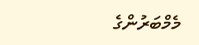މެމްބަރުންގެ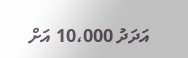އަދަދު 10،000 އަށް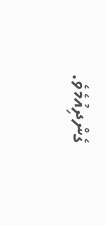ގެންދިއުމެވެ.